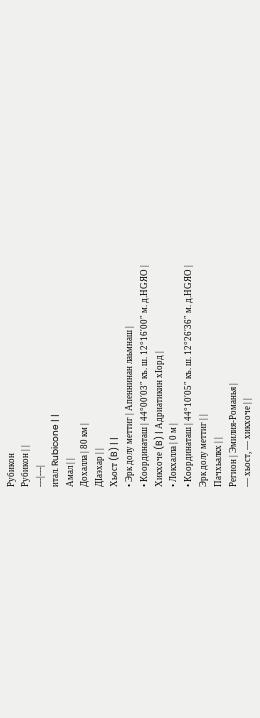Рубикон
Рубикон | |
---|---|
итал. Rubicone | |
Амал | |
Дохалла | 80 км |
ДӀаэхар | |
Хьост (B) | |
• Эрк долу меттиг | Апеннинан лаьмнаш |
• Координаташ | 44°00′03″ къ. ш. 12°16′00″ м. д.HGЯO |
Хикхоче (B) | Адриатикин хӀорд |
• Локхалла | 0 м |
• Координаташ | 44°10′05″ къ. ш. 12°26′36″ м. д.HGЯO |
Эрк долу меттиг | |
Пачхьалкх | |
Регион | Эмилия-Романья |
— хьост, — хикхоче | |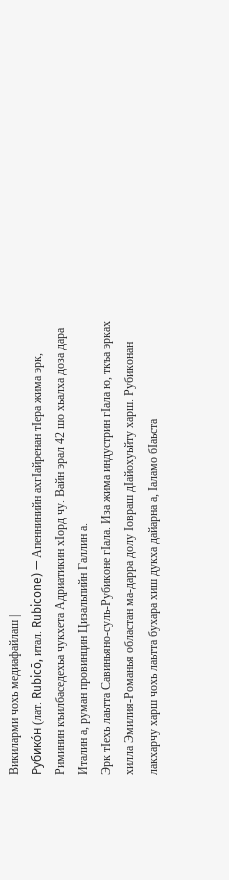Викиларми чохь медиафайлаш |
Рубико́н (лат. Rubicō, итал. Rubicone) — Апеннинийн ахгӀайренан тӀера жима эрк, Риминин къилбаседехьа чукхета Адриатикин хӀорд чу. Вайн эрал 42 шо хьалха доза дара Италин а, руман провинцин Цизальпийн Галлин а.
Эрк тӀехь лаьтта Савиньяно-суль-Рубиконе гӀала. Иза жима индустрин гӀала ю, ткъа эрках хилла Эмилия-Романья областан ма-дарра долу Ӏовраш дӀайохуьйту харш. Рубиконан лакхарчу харш чохь лаьтта бухара хиш дукха дайарна а, Ӏаламо бӀаьста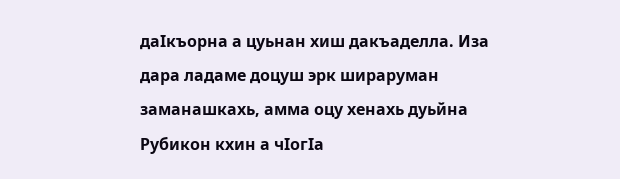даӀкъорна а цуьнан хиш дакъаделла. Иза дара ладаме доцуш эрк шираруман заманашкахь, амма оцу хенахь дуьйна Рубикон кхин а чӀогӀа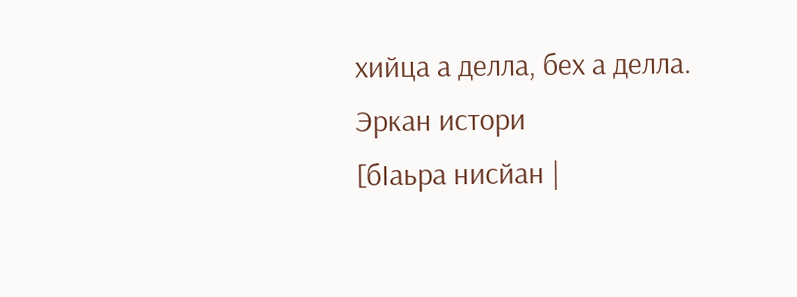хийца а делла, бех а делла.
Эркан истори
[бӀаьра нисйан |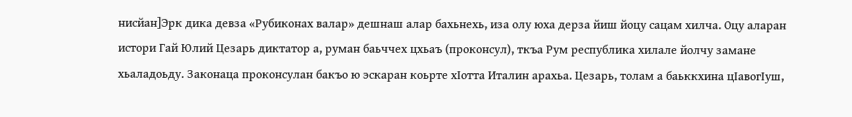нисйан]Эрк дика девза «Рубиконах валар» дешнаш алар бахьнехь, иза олу юха дерза йиш йоцу сацам хилча. Оцу аларан истори Гай Юлий Цезарь диктатор а, руман баьччех цхьаъ (проконсул), ткъа Рум республика хилале йолчу замане хьаладоьду. Законаца проконсулан бакъо ю эскаран коьрте хӀотта Италин арахьа. Цезарь, толам а баьккхина цӀавогӀуш,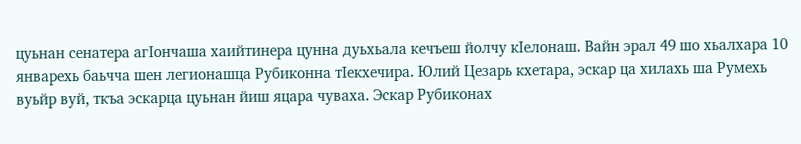цуьнан сенатера агӀончаша хаийтинера цунна дуьхьала кечъеш йолчу кӀелонаш. Вайн эрал 49 шо хьалхара 10 январехь баьчча шен легионашца Рубиконна тӀекхечира. Юлий Цезарь кхетара, эскар ца хилахь ша Румехь вуьйр вуй, ткъа эскарца цуьнан йиш яцара чуваха. Эскар Рубиконах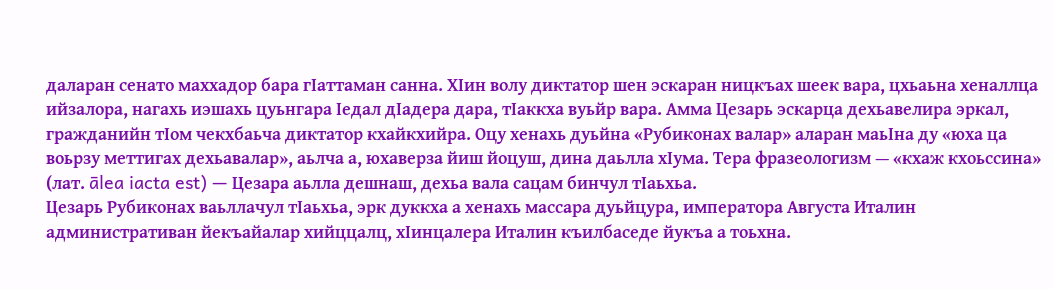даларан сенато маххадор бара гӀаттаман санна. ХӀин волу диктатор шен эскаран ницкъах шеек вара, цхьаьна хеналлца ийзалора, нагахь иэшахь цуьнгара Ӏедал дӀадера дара, тӀаккха вуьйр вара. Амма Цезарь эскарца дехьавелира эркал, гражданийн тӀом чекхбаьча диктатор кхайкхийра. Оцу хенахь дуьйна «Рубиконах валар» аларан маьӀна ду «юха ца воьрзу меттигах дехьавалар», аьлча а, юхаверза йиш йоцуш, дина даьлла хӀума. Тера фразеологизм — «кхаж кхоьссина» (лат. ālea iacta est) — Цезара аьлла дешнаш, дехьа вала сацам бинчул тӀаьхьа.
Цезарь Рубиконах ваьллачул тӀаьхьа, эрк дуккха а хенахь массара дуьйцура, императора Августа Италин административан йекъайалар хийццалц, хӀинцалера Италин къилбаседе йукъа а тоьхна.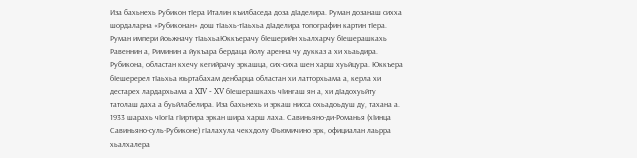Иза бахьнехь Рубикон тӀера Италин къилбаседа доза дӀаделира. Руман дозанаш сихха шордаларна «Рубиконан» дош тӀаьхь-тӀаьхьа дӀаделира топографин картин тӀера.
Руман импери йоьжначу тӀаьхьаЮккъерачу бӀешерийн хьалхарчу бӀешерашкахь Равеннин а, Риминин а йукъара бердаца йолу аренна чу дукказ а хи хьаьдира. Рубикона, областан кхечу кегийрачу эркашца, сих-сиха шен харш хуьйцура. Юккъера бӀешеререл тӀаьхьа юьртабахам денбарца областан хи латторхьама а, керла хи дестарех лардархьама а XIV - XV бӀешерашкахь чӀингаш ян а, хи дӀадохуьйту татолаш даха а буьйлабелира. Иза бахьнехь и эркаш нисса охьадоьдуш ду, тахана а.
1933 шарахь чӀогӀа гӀиртира эркан шира харш лаха. Савиньяно-ди-Романья (хӀинца Савиньяно-суль-Рубиконе) гӀалахула чекхдолу Фьюмичино эрк, официалан лаьрра хьалхалера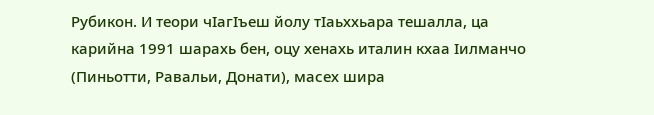Рубикон. И теори чӀагӀъеш йолу тӀаьххьара тешалла, ца карийна 1991 шарахь бен, оцу хенахь италин кхаа Ӏилманчо (Пиньотти, Равальи, Донати), масех шира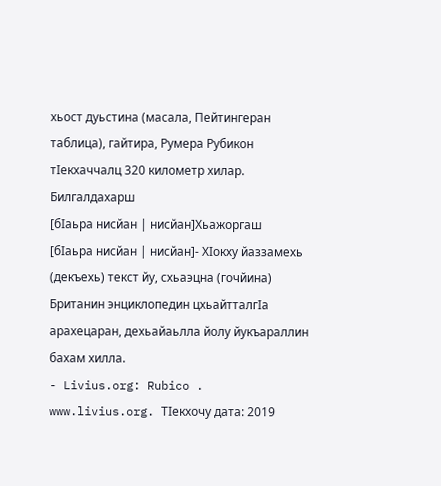хьост дуьстина (масала, Пейтингеран таблица), гайтира, Румера Рубикон тӀекхаччалц 320 километр хилар.
Билгалдахарш
[бӀаьра нисйан | нисйан]Хьажоргаш
[бӀаьра нисйан | нисйан]- ХӀокху йаззамехь (декъехь) текст йу, схьаэцна (гочйина) Британин энциклопедин цхьайтталгӀа арахецаран, дехьайаьлла йолу йукъараллин бахам хилла.
- Livius.org: Rubico . www.livius.org. ТӀекхочу дата: 2019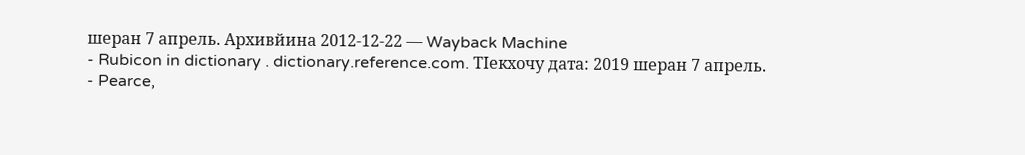шеран 7 апрель. Архивйина 2012-12-22 — Wayback Machine
- Rubicon in dictionary . dictionary.reference.com. ТӀекхочу дата: 2019 шеран 7 апрель.
- Pearce,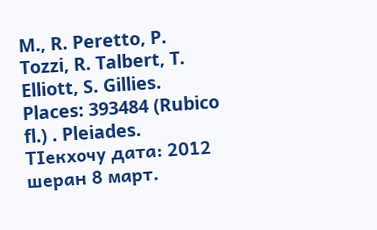M., R. Peretto, P. Tozzi, R. Talbert, T. Elliott, S. Gillies. Places: 393484 (Rubico fl.) . Pleiades. ТӀекхочу дата: 2012 шеран 8 март.